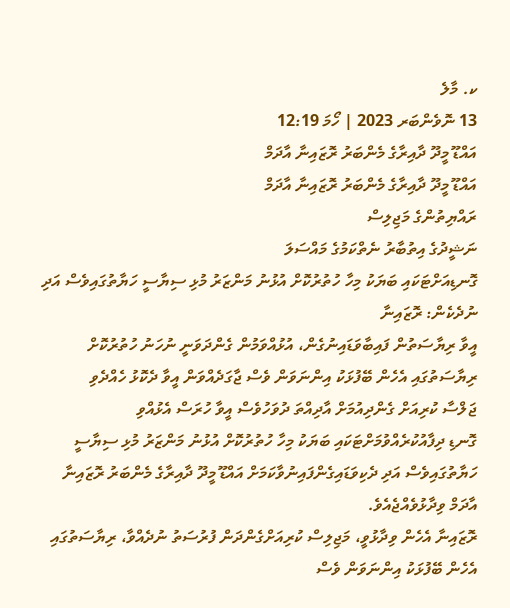ކ. މާލެ
13 ނޮވެންބަރ 2023 | ހޯމަ 12:19
އައްޑޫ މީދޫ ދާއިރާގެ މެންބަރު ރޮޒައިނާ އާދަމް
އައްޑޫ މީދޫ ދާއިރާގެ މެންބަރު ރޮޒައިނާ އާދަމް
ރައްޔިތުންގެ މަޖިލިސް
ނަޝީދުގެ އިތުބާރު ނެތްކަމުގެ މައްސަލަ
ގޮނޑިއަށްޓަކައި ބަޔަކު މިހާ ހުތުރުކޮށް އުޅުނު މަންޒަރު މުޅި ސިޔާސީ ހަޔާތުގައިވެސް އަދި ނުދެކެން: ރޮޒައިނާ
އީވާ ރިޔާސަތުން ފައިބާވަޑައިނުގެން، އުޅުއްވަމުން ގެންދަވަނީ ނުހަނު ހުތުރުކޮށް
ރިޔާސަތުގައި އެހެން ބޭފުޅަކު އިންނަވަން ވެސް ޖާގަދެއްވަން އީވާ ދެކޮޅު ހެއްދެވި
ޖަލްސާ ކުރިއަށް ގެންދިއުމަށް އާދިއްތަ ދުވަހުވެސް އީވާ ހުރަސް އެޅުއްވި
ގޮނޑި ދިފާއުކުރެއްވުމަށްޓަކައި ބަޔަކު މިހާ ހުތުރުކޮށް އުޅުނު މަންޒަރު މުޅި ސިޔާސީ ހަޔާތުގައިވެސް އަދި ދެކިވަޑައިގެންފައިނުވާކަމަށް އައްޑޫ މީދޫ ދާއިރާގެ މެންބަރު ރޮޒައިނާ އާދަމް ވިދާޅުވެއްޖެއެވެ.
ރޮޒައިނާ އެހެން ވިދާޅުވީ، މަޖިލިސް ކުރިއަށްގެންދަން ފުރުސަތު ނުދެއްވާ، ރިޔާސަތުގައި އެހެން ބޭފުޅަކު އިންނަވަން ވެސް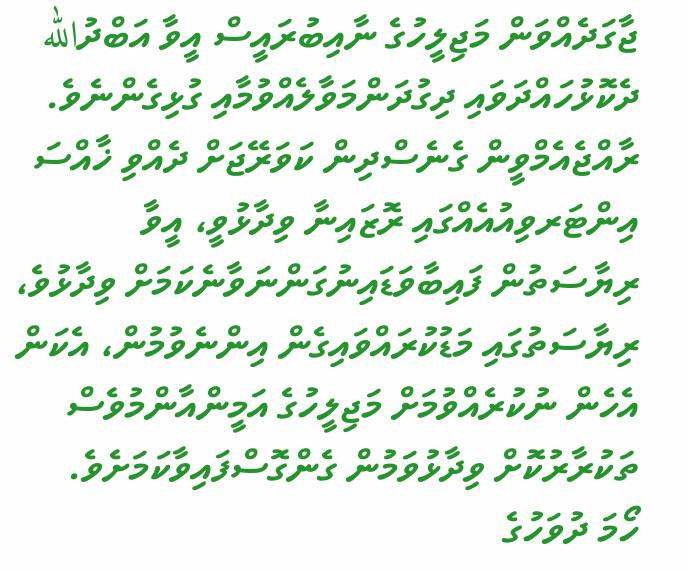ޖާގަދެއްވަން މަޖިލީހުގެ ނާއިބުރައީސް އީވާ އަބްދުالله ދެކޮޅުހައްދަވައި ދިގުދަންމަވާލެއްވުމާއި ގުޅިގެންނެވެ.
ރާއްޖެއެމްވީން ގެނެސްދިން ކަވަރޭޖަށް ދެއްވި ޚާއްސަ އިންޓަރވިއުއެއްގައި ރޮޒައިނާ ވިދާޅުވީ، އީވާ ރިޔާސަތުން ފައިބާވަޑައިނުގަންނަވާނެކަމަށް ވިދާޅުވެ، ރިޔާސަތުގައި މަޑުކުރައްވައިގެން އިންނެވުމުން، އެކަން އެހެން ނުކުރެއްވުމަށް މަޖިލީހުގެ އަމީންއާންމުވެސް ތަކުރާރުކޮށް ވިދާޅުވަމުން ގެންގޮސްފައިވާކަމަށެވެ.
ހޯމަ ދުވަހުގެ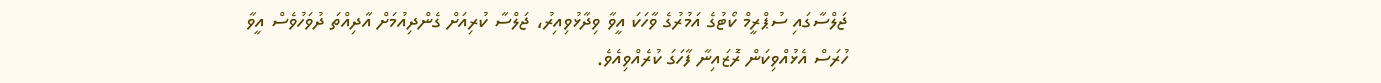ޖަލްސާގައި ސުޕްރީމް ކޯޓުގެ އަމުރުގެ ވާހަކަ އީވާ ވިދާޅުވިއިރު، ޖަލްސާ ކުރިއަށް ގެންދިއުމަށް އާދިއްތަ ދުވަހުވެސް އީވާ ހުރަސް އެޅުއްވިކަން ރޮޒައިނާ ފާހަގަ ކުރެއްވިއެވެ.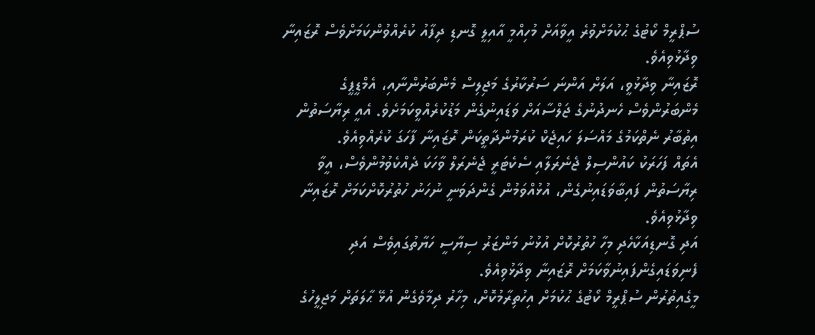ސުޕްރީމް ކޯޓުގެ ޙުކުމަށްވުރެ އީވާއަށް މުހިއްމީ އާއިލީ ގޮނޑި ދިފާއު ކުރެއްވުންކަމަށްވެސް ރޮޒައިނާ ވިދާޅުވިއެވެ.
ރޮޒައިނާ ވިދާޅުވީ، އަލަށް އަންނަ ސަރުކާރުގެ މަޖިލިސް މެންބަރުންނާއި، އެމްޑީޕީގެ މެންބަރުންވެސް ހެނދުނުގެ ޖަލްސާއަށް ވަޑައިނުގެން މަޑުކުރެއްވީކަމަށެވެ. އެއީ ރިޔާސަތުން އިތުބާރު ނެތްކަމުގެ މައްސަލަ ހައިޖެކް ކުރަމުންދާތީކަން ރޮޒައިނާ ފާހަގަ ކުރެއްވިއެވެ.
އެތައް ފަހަރަކު ކައުންސިލް ޖެނެރަލާއި ސެކެޓަރީ ޖެނެރަލް ވާހަކަ ދެއްކެވުމުންވެސް، އީވާ ރިޔާސަތުން ފައިބާވަޑައިނުގެން، އުޅުއްވަމުން ގެންދަވަނީ ނުހަނު ހުތުރުކޮށްކަމަށް ރޮޒައިނާ ވިދާޅުވިއެވެ.
އަދި ގޮނޑިއަކާހެދި މިހާ ހުތުރުކޮށް އުޅުނު މަންޒަރު ސިޔާސީ ހަޔާތުގައިވެސް އަދި ފެނިވަޑައިގެންފައިނުވާކަމަށް ރޮޒައިނާ ވިދާޅުވިއެވެ.
މީގެއިތުރުން ސުޕްރީމް ކޯޓުގެ ޙުކުމަށް އިހުތިރާމުކޮށް، މިހާރު ދިމާވެގެން އުޅޭ ޙާލަތަށް މަޖިލީހުގެ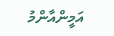އަމީންއާންމު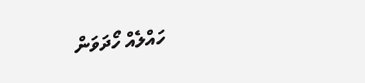ހައްލެއް ހޯދަވަން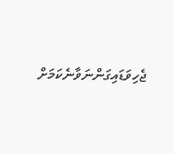ޖެހިވަޑައިގަންނަވާނެކަމަށް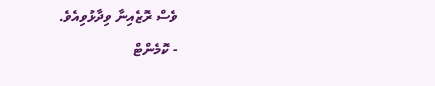ވެސް ރޮޒެއިނާ ވިދާޅުވިއެވެ.
- ކޮމެންޓް